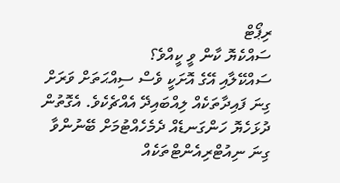ރިޕޯޓް
ސައްކެޔޮ ކާން ވީ ކީއްވެ؟
ސައްކޭލާއި އޭގެ އޮށަކީ ވެސް ސިއްޙަތަށް ވަރަށް ގިނަ ފައިދާތަކެއް ލިއްބައިދޭ އެއްޗެކެވެ. އެގޮތުން ދުޅަހެޔޮ ހަންގަނޑެއް ދެމެހެއްޓުމަށް ބޭނުންވާ ގިނަ ނިއުޓްރިއެންޓްތަކެއް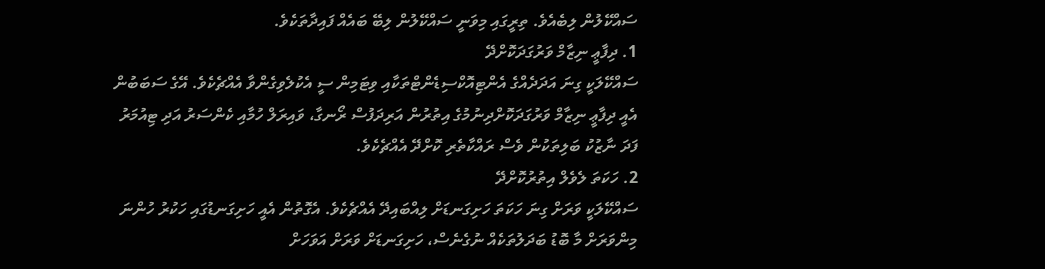ސައްކޭލުން ލިބެއެވެ. ތިރީގައި މިވަނީ ސައްކޭލުން ލިބޭ ބައެއް ފައިދާތަކެވެ.
1. ދިފާޢީ ނިޒާމް ވަރުގަދަކޮށްދޭ
ސައްކޭލަކީ ގިނަ އަދަދެއްގެ އެންޓިއޮކްސިޑެންޓްތަކާއި ވިޓަމިން ސީ އެކުލެވިގެންވާ އެއްޗެކެވެ. އޭގެ ސަބަބުން އެއީ ދިފާޢީ ނިޒާމް ވަރުގަދަކޮށްދިނުމުގެ އިތުރުން އަރިދަފުސް ރޯނގާ، ވައިރަލް ހުމާއި ކެންސަރު އަދި ޓިއުމަރު ފަދަ ނާޒުކު ބަލިތަކުން ވެސް ރައްކާތެރި ކޮށްދޭ އެއްޗެކެވެ.
2. ހަކަތަ ލެވެލް އިތުރުކޮށްދޭ
ސައްކޭލަކީ ވަރަށް ގިނަ ހަކަތަ ހަށިގަނޑަށް ލިއްބައިދޭ އެއްޗެކެވެ. އެގޮތުން އެއީ ހަށިގަނޑުގައި ހަކުރު ހުންނަ މިންވަރަށް މާ ބޮޑު ބަދަލުތަކެއް ނުގެނެސް، ހަށިގަނޑަށް ވަރަށް އަވަހަށް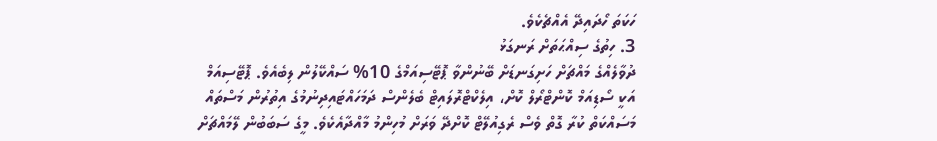ހަކަތަ ހޯދައިދޭ އެއްޗެކެވެ.
3. ހިތުގެ ސިއްޙަތަށް ރަނގަޅު
ދުވާލެއްގެ މައްޗަށް ހަށިގަނޑަށް ބޭނުންވާ ޕޮޓޭސިއަމްގެ 10% ސައްކޭލުން ލިބެއެވެ. ޕޮޓޭސިއަމް އަކީ ސޯޑިއަމް ކޮންޓްރޯލް ކޮށް، އިލެކްޓްރޮލައިޓް ބެލެންސް ދަމަހައްޓައިދިނުމުގެ އިތުރުން މަސްތައް މަސައްކަތް ކުރާ ގޮތް ވެސް ރެގިއުލޭޓް ކޮށްދޭ ވަރަށް މުހިންމު މާއްދާއެކެވެ. މީގެ ސަބަބުން ލޭމައްޗަށް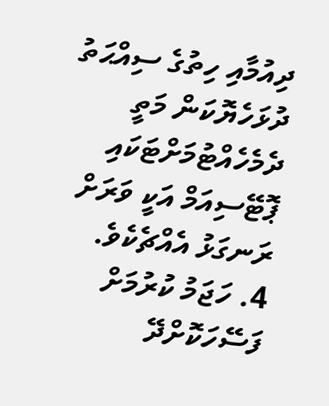ދިއުމާއި ހިތުގެ ސިއްޙަތު ދުޅަހެޔޮކަން މަތީ ދެމެހެއްޓުމަށްޓަކައި ޕޮޓޭސިއަމް އަކީ ވަރަށް ރަނގަޅު އެއްޗެކެވެ.
4. ހަޖަމު ކުރުމަށް ފަސޭހަކޮށްދޭ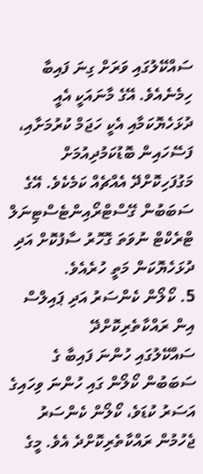ސައްކޭލުގައި ވަރަށް ގިނަ ފައިބާ ހިމެނެއެވެ. އޭގެ މާނައަކީ އެއީ ދުޅަހެޔޮކަމާއި އެކީ ހަޖަމް ކުރުމަށާއި، ފަސޭހައިން ބޮޑުކަމުދިއުމަށް މަގުފަހިކޮށްދޭ އެއްޗެއް ކަމެކެވެ. އޭގެ ސަބަބުން ގޭސްޓްރޯއިންޓެސްޓިނަލް ޓްރެކްޓް ނުވަތަ ގޮހޮރު ސާފުކޮށް އަދި ދުޅަހެޔޮކަން މަތީ ހުރެއެވެ.
5. ކޯލޯން ކެންސަރު އަދި ޕައިލްސް އިން ރައްކާތެރިކޮށްދޭ
ސައްކޭލުގައި ހުންނަ ފައިބާ ގެ ސަބަބުން ކޯލޯން ގައި ހުންނަ ވިހައިގެ އަސަރު ކުޑަވެ، ކޯލޯން ކެންސަރު ޖެހުމުން ރައްކާތެރިކޮށްދެ އެވެ. މީގެ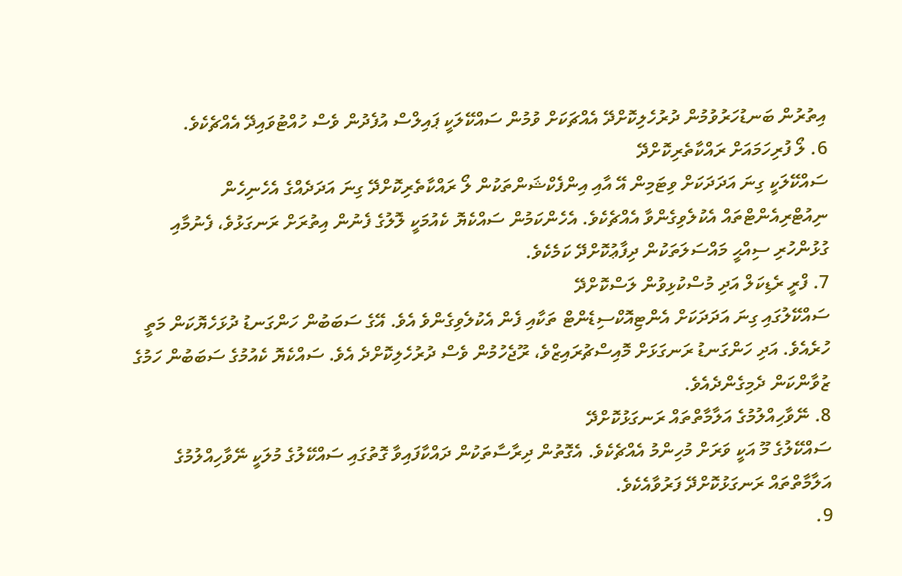އިތުރުން ބަނޑުހަރުވުމުން ދުރުހެލިކޮށްދޭ އެއްޗަކަށް ވުމުން ސައްކޭލަކީ ޕައިލްސް އުފެދުން ވެސް ހުއްޓުވައިދޭ އެއްޗެކެވެ.
6. ލޯ ފުރިހަމައަށް ރައްކާތެރިކޮށްދޭ
ސައްކޭލަކީ ގިނަ އަދަދަކަށް ވިޓަމިން އޭ އާއި އިންފެކްޝަންތަކުން ލޯ ރައްކާތެރިކޮށްދޭ ގިނަ އަދަދެއްގެ އެހެނިހެން ނިއުޓްރިއެންޓްތައް އެކުލެވިގެންވާ އެއްޗެކެވެ. އެހެންކަމުން ސައްކެޔޮ ކެއުމަކީ ލޮލުގެ ފެނުން އިތުރަށް ރަނގަޅުވެ، ފެނުމާއި ގުޅުންހުރި ސިއްޙީ މައްސަލަތަކުން ދިފާޢުކޮށްދޭ ކަމެކެވެ.
7. ފްރީ ރެޑިކަލް އަދި މުސްކުޅިވުން ލަސްކޮށްދޭ
ސައްކޭލުގައި ގިނަ އަދަދަކަށް އެންޓިއޮކްސިޑެންޓް ތަކާއި ފެން އެކުލެވިގެންވެ އެވެ. އޭގެ ސަބަބުން ހަންގަނޑު ދުޅަހެޔޮކަން މަތީ ހުރެއެވެ. އަދި ހަންގަނޑު ރަނގަޅަށް މޮއިސްޗުރައިޒްވެ، ރޫޖެހުމުން ވެސް ދުރުހެލިކޮށްދެ އެވެ. ސައްކެޔޮ ކެއުމުގެ ސަބަބުން ހަމުގެ ޒުވާންކަން ދެމިގެންދެއެވެ.
8. ނޭވާހިއްލުމުގެ އަލާމާތްތައް ރަނގަޅުކޮށްދޭ
ސައްކޭލުގެ މޫ އަކީ ވަރަށް މުހިންމު އެއްޗެކެވެ. އެގޮތުން ދިރާސާތަކުން ދައްކާފައިވާ ގޮތުގައި ސައްކޭލުގެ މުލަކީ ނޭވާހިއްލުމުގެ އަލާމާތްތައް ރަނގަޅުކޮށްދޭ ފަރުވާއެކެވެ.
9.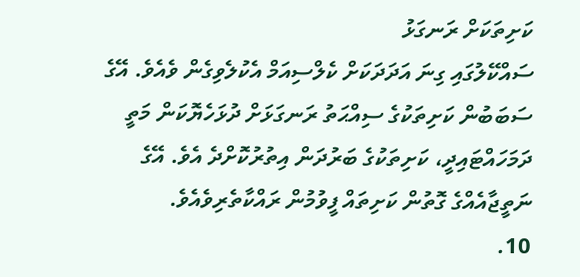ކަށިތަކަށް ރަނގަޅު
ސައްކޭލުގައި ގިނަ އަދަދަކަށް ކެލްސިއަމް އެކުލެވިގެން ވެއެވެ. އޭގެ ސަބަބުން ކަށިތަކުގެ ސިއްޙަތު ރަނގަޅަށް ދުޅަހެޔޮކަން މަތީ ދަމަހައްޓައިދީ، ކަށިތަކުގެ ބަރުދަން އިތުރުކޮށްދެ އެވެ. އޭގެ ނަތީޖާއެއްގެ ގޮތުން ކަށިތައް ފީވުމުން ރައްކާތެރިވެއެވެ.
10.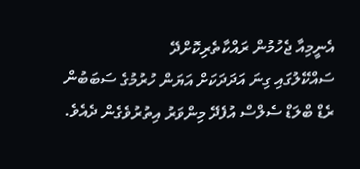އެނީމިއާ ޖެހުމުން ރައްކާތެރިކޮށްދޭ
ސައްކޭލުގައި ގިނަ އަދަދަކަށް އަޔަން ހުރުމުގެ ސަބަބުން ރެޑް ބްލަޑް ސެލްސް އުފެދޭ މިންވަރު އިތުރުވެގެން ދެއެވެ.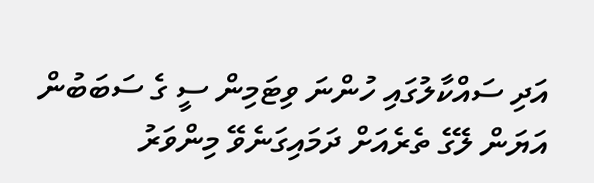އަދި ސައްކާލުގައި ހުންނަ ވިޓަމިން ސީ ގެ ސަބަބުން އަޔަން ލޭގެ ތެރެއަށް ދަމައިގަނެވޭ މިންވަރު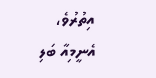އިތުރުވެ، އެނީމިއާ ބަލި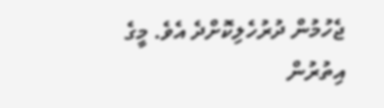ޖެހުމުން ދުރުހެލިކޮށްދެ އެވެ. މީގެ އިތުރުން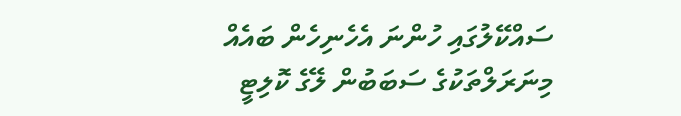ސައްކޭލުގައި ހުންނަ އެހެނިހެން ބައެއް މިނަރަލްތަކުގެ ސަބަބުން ލޭގެ ކޮލިޓީ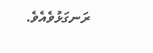ރަނގަޅުވެއެވެ.